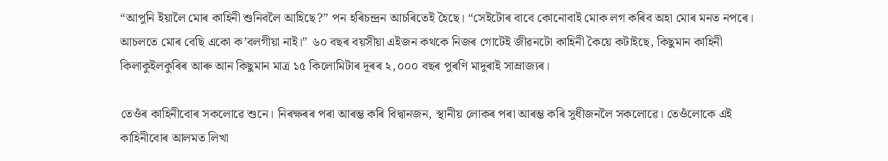“আপুনি ইয়ালৈ মোৰ কাহিনী শুনিবলৈ আহিছে?” পন হৰিচন্দ্ৰন আচৰিতেই হৈছে। “সেইটোৰ বাবে কোনোবাই মোক লগ কৰিব অহা মোৰ মনত নপৰে। আচলতে মোৰ বেছি একো ক’বলগীয়া নাই।” ৬০ বছৰ বয়সীয়া এইজন কথকে নিজৰ গোটেই জীৱনটো কাহিনী কৈয়ে কটাইছে, কিছুমান কাহিনী কিলাকুইলকুৰিৰ আৰু আন কিছুমান মাত্ৰ ১৫ কিলোমিটাৰ দূৰৰ ২,০০০ বছৰ পুৰণি মাদুৰাই সাম্ৰাজ্যৰ।

তেওঁৰ কাহিনীবোৰ সকলোৱে শুনে। নিৰক্ষৰৰ পৰা আৰম্ভ কৰি বিদ্বানজন, স্থানীয় লোকৰ পৰা আৰম্ভ কৰি সুধীজনলৈ সকলোৱে। তেওঁলোকে এই কাহিনীবোৰ আলমত লিখা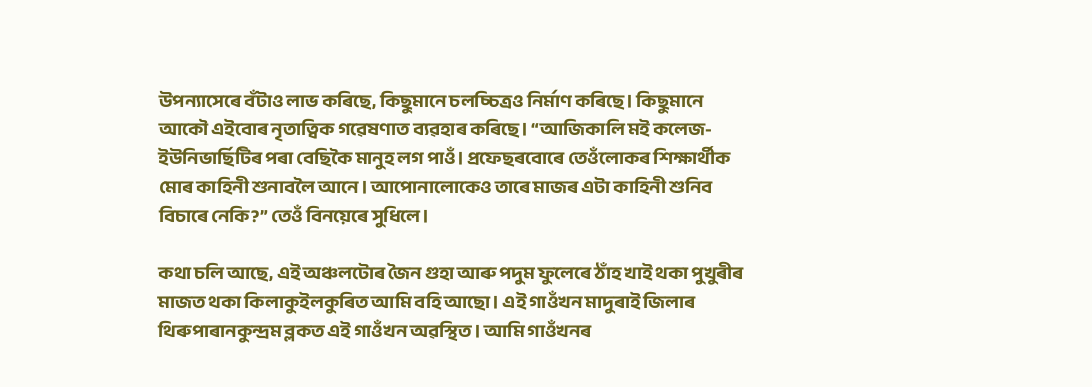উপন্যাসেৰে বঁটাও লাভ কৰিছে, কিছুমানে চলচ্চিত্ৰও নিৰ্মাণ কৰিছে। কিছুমানে আকৌ এইবোৰ নৃতাত্বিক গৱেষণাত ব্যৱহাৰ কৰিছে। “আজিকালি মই কলেজ-ইউনিভাৰ্ছিটিৰ পৰা বেছিকৈ মানুহ লগ পাওঁ। প্ৰফেছৰবোৰে তেওঁলোকৰ শিক্ষাৰ্থীক মোৰ কাহিনী শুনাবলৈ আনে। আপোনালোকেও তাৰে মাজৰ এটা কাহিনী শুনিব বিচাৰে নেকি?” তেওঁ বিনয়েৰে সুধিলে।

কথা চলি আছে, এই অঞ্চলটোৰ জৈন গুহা আৰু পদুম ফুলেৰে ঠাঁহ খাই থকা পুখুৰীৰ মাজত থকা কিলাকুইলকুৰিত আমি বহি আছো। এই গাওঁখন মাদুৰাই জিলাৰ থিৰুপাৰানকুন্দ্ৰম ব্লকত এই গাওঁখন অৱস্থিত। আমি গাওঁখনৰ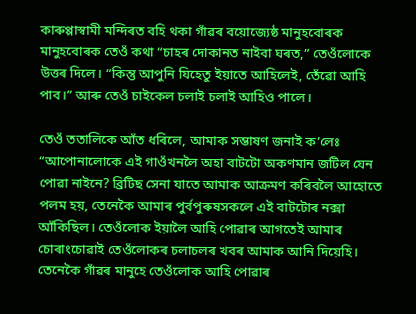কাৰুপ্পাস্বামী মন্দিৰত বহি থকা গাঁৱৰ বয়োজ্যেষ্ঠ মানুহবোৰক মানুহবোৰক তেওঁ কথা “চাহৰ দোকানত নাইবা ঘৰত,” তেওঁলোকে উত্তৰ দিলে। “কিন্তু আপুনি যিহেতু ইয়াতে আহিলেই, তেঁৱো আহি পাব।” আৰু তেওঁ চাইকেল চলাই চলাই আহিও পালে।

তেওঁ ততালিকে আঁত ধৰিলে, আমাক সম্ভাষণ জনাই ক’লেঃ “আপোনালোকে এই গাওঁখনলৈ অহা বাটটো অকণমান জটিল যেন পোৱা নাইনে? ব্ৰিটিছ সেনা যাতে আমাক আক্ৰমণ কৰিবলৈ আহোতে পলম হয়, তেনেকৈ আমাৰ পুৰ্বপুৰুষসকলে এই বাটটোৰ নক্সা আঁকিছিল। তেওঁলোক ইয়ালৈ আহি পোৱাৰ আগতেই আমাৰ চোৰাংচোৱাই তেওঁলোকৰ চলাচলৰ খবৰ আমাক আনি দিয়েহি। তেনেকৈ গাঁৱৰ মানুহে তেওঁলোক আহি পোৱাৰ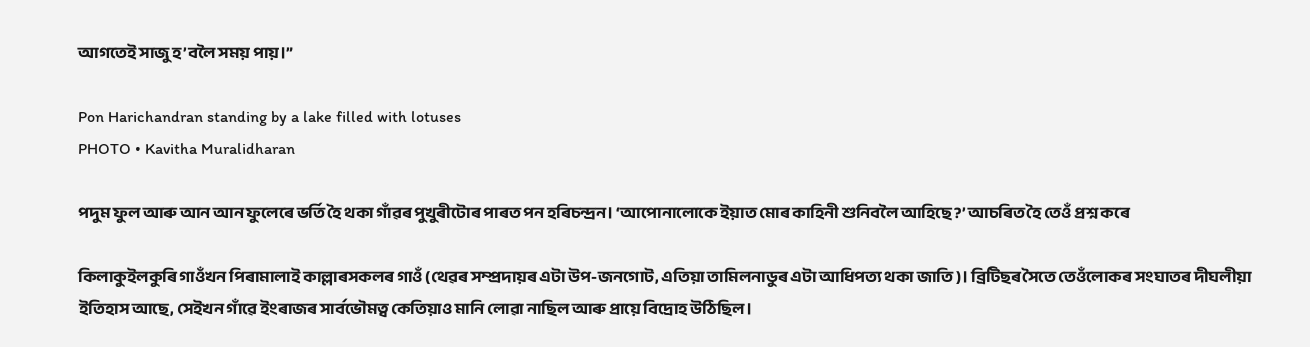আগতেই সাজু হ’বলৈ সময় পায়।”

Pon Harichandran standing by a lake filled with lotuses
PHOTO • Kavitha Muralidharan

পদুম ফুল আৰু আন আন ফুলেৰে ভৰ্তি হৈ থকা গাঁৱৰ পুখুৰীটোৰ পাৰত পন হৰিচন্দ্ৰন। ‘আপোনালোকে ইয়াত মোৰ কাহিনী শুনিবলৈ আহিছে?’ আচৰিত হৈ তেওঁ প্ৰশ্ন কৰে

কিলাকুইলকুৰি গাওঁখন পিৰামালাই কাল্লাৰসকলৰ গাওঁ (থেৱৰ সম্প্ৰদায়ৰ এটা উপ-জনগোট, এতিয়া তামিলনাডুৰ এটা আধিপত্য থকা জাতি)। ব্ৰিটিছৰ সৈতে তেওঁলোকৰ সংঘাতৰ দীঘলীয়া ইতিহাস আছে, সেইখন গাঁৱে ইংৰাজৰ সাৰ্বভৌমত্ব কেতিয়াও মানি লোৱা নাছিল আৰু প্ৰায়ে বিদ্ৰোহ উঠিছিল।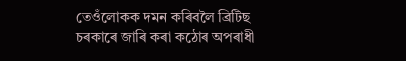তেওঁলোকক দমন কৰিবলৈ ব্ৰিটিছ চৰকাৰে জাৰি কৰা কঠোৰ অপৰাধী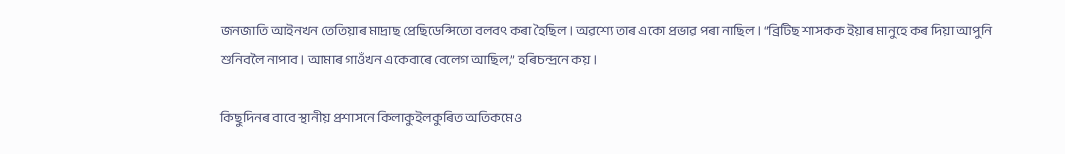জনজাতি আইনখন তেতিয়াৰ মাদ্ৰাছ প্ৰেছিডেন্সিতো বলবৎ কৰা হৈছিল। অৱশ্যে তাৰ একো প্ৰভাৱ পৰা নাছিল। “ব্ৰিটিছ শাসকক ইয়াৰ মানুহে কৰ দিয়া আপুনি শুনিবলৈ নাপাব। আমাৰ গাওঁখন একেবাৰে বেলেগ আছিল,” হৰিচন্দ্ৰনে কয়।

কিছুদিনৰ বাবে স্থানীয় প্ৰশাসনে কিলাকুইলকুৰিত অতিকমেও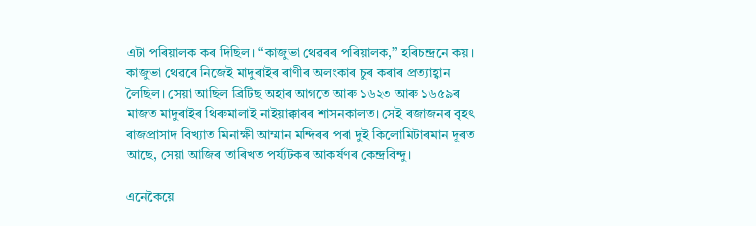এটা পৰিয়ালক কৰ দিছিল। “কাজুভা থেৱৰৰ পৰিয়ালক,” হৰিচন্দ্ৰনে কয়। কাজুভা থেৱৰে নিজেই মাদুৰাইৰ ৰাণীৰ অলংকাৰ চুৰ কৰাৰ প্ৰত্যাহ্বান লৈছিল। সেয়া আছিল ব্ৰিটিছ অহাৰ আগতে আৰু ১৬২৩ আৰু ১৬৫৯ৰ মাজত মাদুৰাইৰ থিৰুমালাই নাইয়াক্কাৰৰ শাসনকালত। সেই ৰজাজনৰ বৃহৎ ৰাজপ্ৰাসাদ বিখ্যাত মিনাক্ষী আম্মান মন্দিৰৰ পৰা দুই কিলোমিটাৰমান দূৰত আছে, সেয়া আজিৰ তাৰিখত পৰ্য্যটকৰ আকৰ্ষণৰ কেন্দ্ৰবিন্দু।

এনেকৈয়ে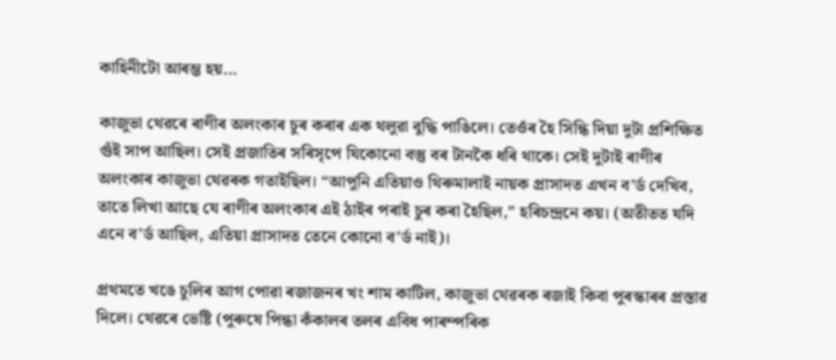কাহিনীটো আৰম্ভ হয়…

কাজুভা থেৱৰে ৰাণীৰ অলংকাৰ চুৰ কৰাৰ এক থলুৱা বুদ্ধি পাঙিলে। তেওঁৰ হৈ সিন্ধি দিয়া দুটা প্ৰশিক্ষিত গুঁই সাপ আছিল। সেই প্ৰজাতিৰ সৰিসৃপে যিকোনো বস্তু বৰ টানকৈ ধৰি থাকে। সেই দুটাই ৰাণীৰ অলংকাৰ কাজুভা থেৱৰক গতাইছিল। “আপুনি এতিয়াও থিৰুমালাই নায়ক প্ৰাসাদত এখন ব’ৰ্ড দেখিব, তাতে লিখা আছে যে ৰাণীৰ অলংকাৰ এই ঠাইৰ পৰাই চুৰ কৰা হৈছিল,” হৰিচন্দ্ৰনে কয়। (অতীতত যদি এনে ব’ৰ্ড আছিল, এতিয়া প্ৰাসাদত তেনে কোনো ব’ৰ্ড নাই)।

প্ৰথমতে খঙে চুলিৰ আগ পোৱা ৰজাজনৰ খং শাম কাটিল, কাজুভা থেৱৰক ৰজাই কিবা পুৰস্কাৰৰ প্ৰস্তাৱ দিলে। থেৱৰে ভেষ্টি (পুৰুষে পিন্ধা কঁকালৰ তলৰ এবিধ পাৰম্পৰিক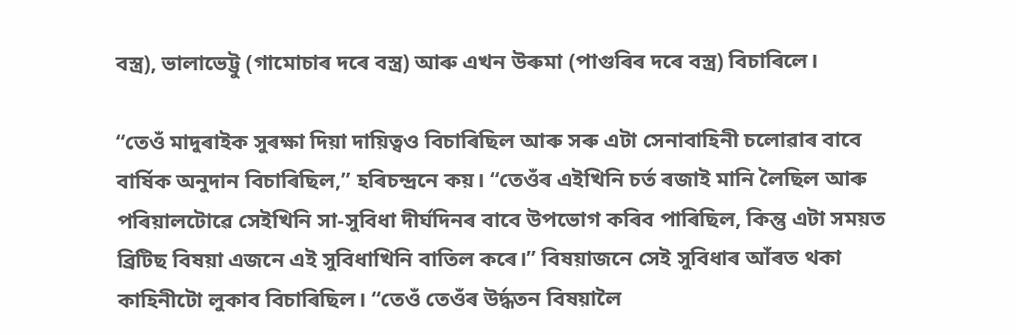বস্ত্ৰ), ভালাভেট্টু (গামোচাৰ দৰে বস্ত্ৰ) আৰু এখন উৰুমা (পাগুৰিৰ দৰে বস্ত্ৰ) বিচাৰিলে।

“তেওঁ মাদুৰাইক সুৰক্ষা দিয়া দায়িত্বও বিচাৰিছিল আৰু সৰু এটা সেনাবাহিনী চলোৱাৰ বাবে বাৰ্ষিক অনুদান বিচাৰিছিল,” হৰিচন্দ্ৰনে কয়। “তেওঁৰ এইখিনি চৰ্ত ৰজাই মানি লৈছিল আৰু পৰিয়ালটোৱে সেইখিনি সা-সুবিধা দীৰ্ঘদিনৰ বাবে উপভোগ কৰিব পাৰিছিল, কিন্তু এটা সময়ত ব্ৰিটিছ বিষয়া এজনে এই সুবিধাখিনি বাতিল কৰে।” বিষয়াজনে সেই সুবিধাৰ আঁৰত থকা কাহিনীটো লুকাব বিচাৰিছিল। “তেওঁ তেওঁৰ উৰ্দ্ধতন বিষয়ালৈ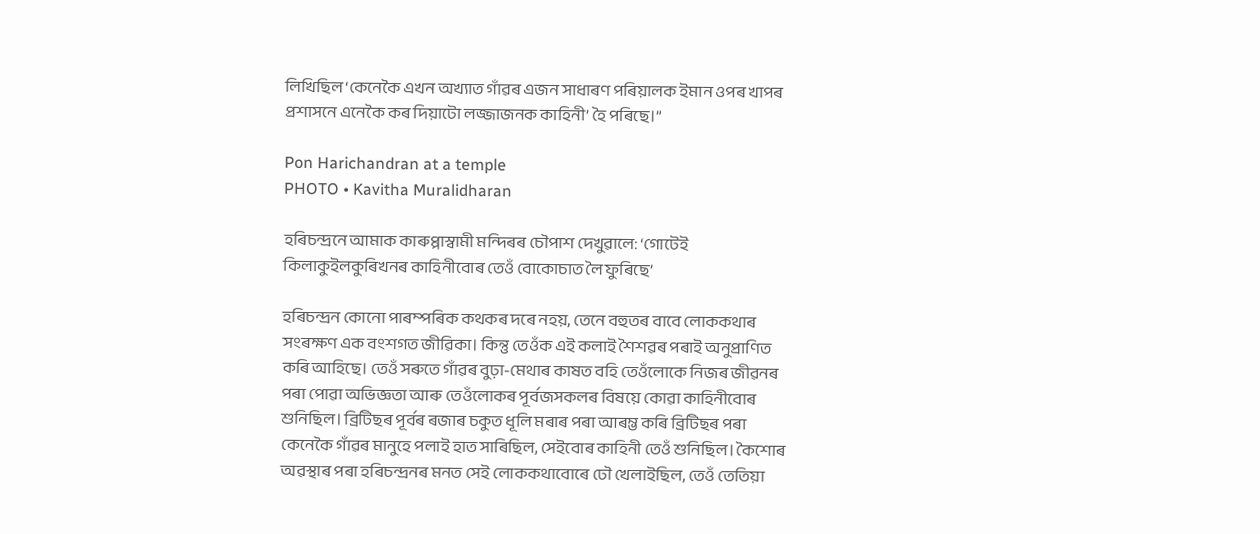লিখিছিল ‘কেনেকৈ এখন অখ্যাত গাঁৱৰ এজন সাধাৰণ পৰিয়ালক ইমান ওপৰ খাপৰ প্ৰশাসনে এনেকৈ কৰ দিয়াটো লজ্জাজনক কাহিনী’ হৈ পৰিছে।”

Pon Harichandran at a temple
PHOTO • Kavitha Muralidharan

হৰিচন্দ্ৰনে আমাক কাৰুপ্পাস্বামী মন্দিৰৰ চৌপাশ দেখুৱালে: ‘গোটেই কিলাকুইলকুৰিখনৰ কাহিনীবোৰ তেওঁ বোকোচাত লৈ ফুৰিছে’

হৰিচন্দ্ৰন কোনো পাৰম্পৰিক কথকৰ দৰে নহয়, তেনে বহুতৰ বাবে লোককথাৰ সংৰক্ষণ এক বংশগত জীৱিকা। কিন্তু তেওঁক এই কলাই শৈশৱৰ পৰাই অনুপ্ৰাণিত কৰি আহিছে। তেওঁ সৰুতে গাঁৱৰ বুঢ়া-মেথাৰ কাষত বহি তেওঁলোকে নিজৰ জীৱনৰ পৰা পোৱা অভিজ্ঞতা আৰু তেওঁলোকৰ পূৰ্বজসকলৰ বিষয়ে কোৱা কাহিনীবোৰ শুনিছিল। ব্ৰিটিছৰ পূৰ্বৰ ৰজাৰ চকুত ধূলি মৰাৰ পৰা আৰম্ভ কৰি ব্ৰিটিছৰ পৰা কেনেকৈ গাঁৱৰ মানুহে পলাই হাত সাৰিছিল, সেইবোৰ কাহিনী তেওঁ শুনিছিল। কৈশোৰ অৱস্থাৰ পৰা হৰিচন্দ্ৰনৰ মনত সেই লোককথাবোৰে ঢৌ খেলাইছিল, তেওঁ তেতিয়া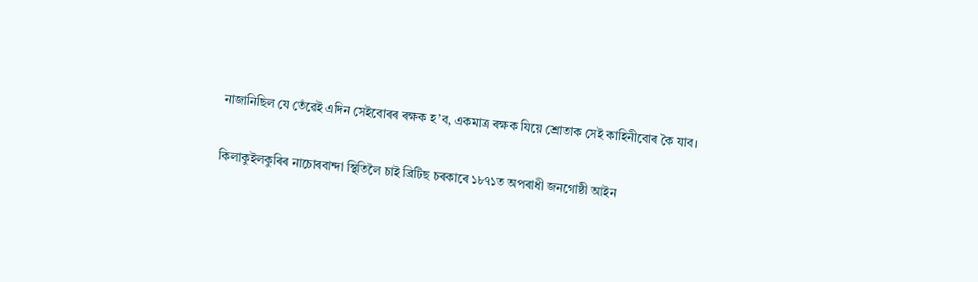নাজানিছিল যে তেঁৱেই এদিন সেইবোৰৰ ৰক্ষক হ’ব, একমাত্ৰ ৰক্ষক যিয়ে শ্ৰোতাক সেই কাহিনীবোৰ কৈ যাব।

কিলাকুইলকুৰিৰ নাচোৰবান্দা স্থিতিলৈ চাই ব্ৰিটিছ চৰকাৰে ১৮৭১ত অপৰাধী জনগোষ্ঠী আইন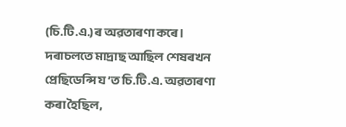(চি.টি.এ.)ৰ অৱতাৰণা কৰে। দৰাচলতে মাদ্ৰাছ আছিল শেষৰখন প্ৰেছিডেন্সি য’ত চি.টি.এ. অৱতাৰণা কৰা হৈছিল,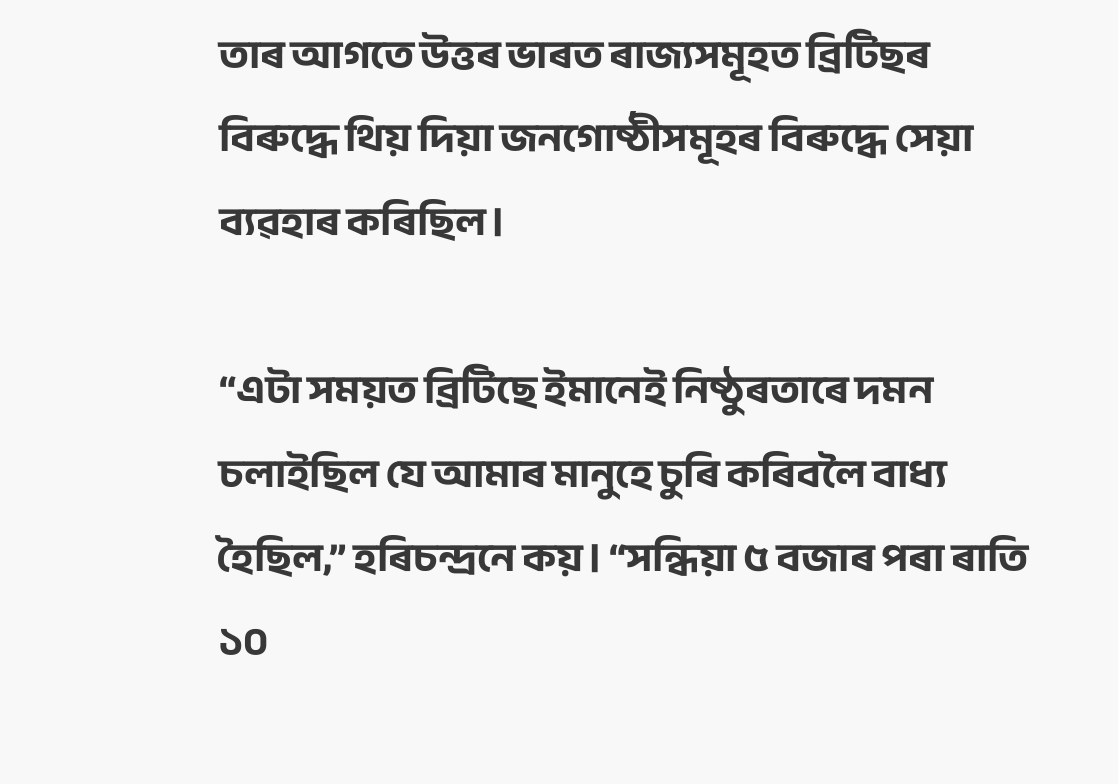তাৰ আগতে উত্তৰ ভাৰত ৰাজ্যসমূহত ব্ৰিটিছৰ বিৰুদ্ধে থিয় দিয়া জনগোষ্ঠীসমূহৰ বিৰুদ্ধে সেয়া ব্যৱহাৰ কৰিছিল।

“এটা সময়ত ব্ৰিটিছে ইমানেই নিষ্ঠুৰতাৰে দমন চলাইছিল যে আমাৰ মানুহে চুৰি কৰিবলৈ বাধ্য হৈছিল,” হৰিচন্দ্ৰনে কয়। “সন্ধিয়া ৫ বজাৰ পৰা ৰাতি ১০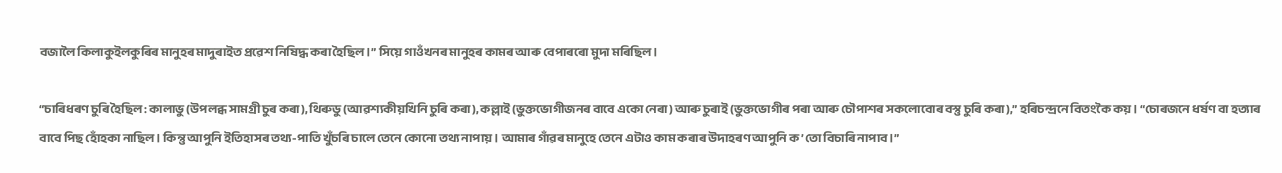বজালৈ কিলাকুইলকুৰিৰ মানুহৰ মাদুৰাইত প্ৰৱেশ নিষিদ্ধ কৰা হৈছিল।” সিয়ে গাওঁখনৰ মানুহৰ কামৰ আৰু বেপাৰৰো মুদা মৰিছিল।

“চাৰিধৰণ চুৰি হৈছিল: কালাভু (উপলব্ধ সামগ্ৰী চুৰ কৰা), থিৰুডু (আৱশ্যকীয়খিনি চুৰি কৰা), কল্লাই (ভুক্তভোগীজনৰ বাবে একো নেৰা) আৰু চুৰাই (ভুক্তভোগীৰ পৰা আৰু চৌপাশৰ সকলোবোৰ বস্তু চুৰি কৰা),” হৰিচন্দ্ৰনে বিতংকৈ কয়। “চোৰজনে ধৰ্ষণ বা হত্যাৰ বাবে পিছ হোঁহকা নাছিল। কিন্তু আপুনি ইতিহাসৰ তথ্য-পাতি খুঁচৰি চালে তেনে কোনো তথ্য নাপায়। আমাৰ গাঁৱৰ মানুহে তেনে এটাও কাম কৰাৰ উদাহৰণ আপুনি ক’তো বিচাৰি নাপাব।”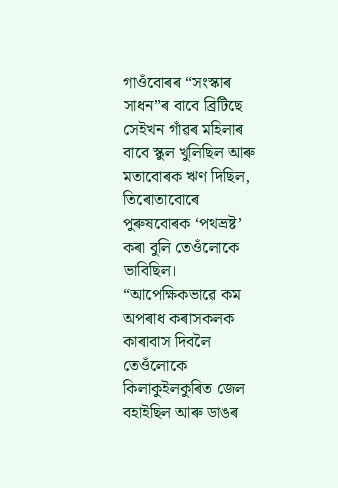গাওঁবোৰৰ “সংস্কাৰ সাধন”ৰ বাবে ব্ৰিটিছে সেইখন গাঁৱৰ মহিলাৰ বাবে স্কুল খুলিছিল আৰু মতাবোৰক ঋণ দিছিল, তিৰোতাবোৰে পুৰুষবোৰক ‘পথভ্ৰষ্ট’ কৰা বুলি তেওঁলোকে ভাবিছিল। “আপেক্ষিকভাৱে কম অপৰাধ কৰাসকলক কাৰাবাস দিবলৈ তেওঁলোকে কিলাকুইলকুৰিত জেল বহাইছিল আৰু ডাঙৰ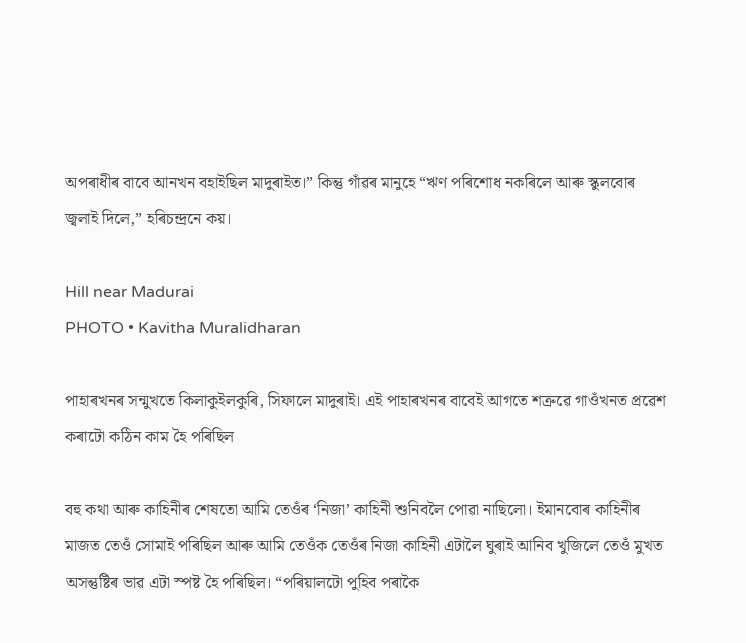অপৰাধীৰ বাবে আনখন বহাইছিল মাদুৰাইত।” কিন্তু গাঁৱৰ মানুহে “ঋণ পৰিশোধ নকৰিলে আৰু স্কুলবোৰ জ্বলাই দিলে,” হৰিচন্দ্ৰনে কয়।

Hill near Madurai
PHOTO • Kavitha Muralidharan

পাহাৰখনৰ সন্মুখতে কিলাকুইলকুৰি, সিফালে মাদুৰাই। এই পাহাৰখনৰ বাবেই আগতে শত্ৰুৱে গাওঁখনত প্ৰৱেশ কৰাটো কঠিন কাম হৈ পৰিছিল

বহু কথা আৰু কাহিনীৰ শেষতো আমি তেওঁৰ ‘নিজা’ কাহিনী শুনিবলৈ পোৱা নাছিলো। ইমানবোৰ কাহিনীৰ মাজত তেওঁ সোমাই পৰিছিল আৰু আমি তেওঁক তেওঁৰ নিজা কাহিনী এটালৈ ঘুৰাই আনিব খুজিলে তেওঁ মুখত অসন্তুষ্টিৰ ভাৱ এটা স্পষ্ট হৈ পৰিছিল। “পৰিয়ালটো পুহিব পৰাকৈ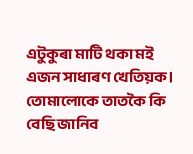এটুকুৰা মাটি থকা মই এজন সাধাৰণ খেতিয়ক। তোমালোকে তাতকৈ কি বেছি জানিব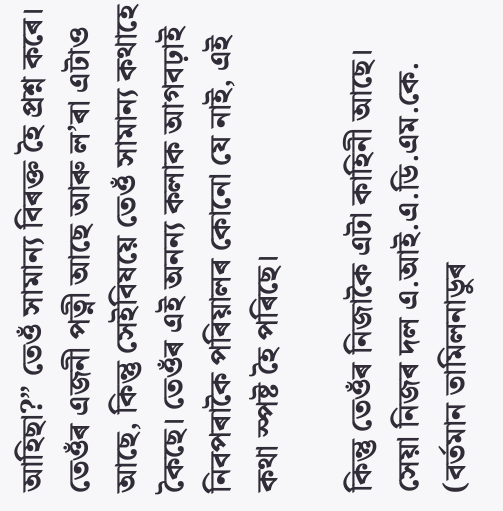আহিছা?” তেওঁ সামান্য বিৰক্ত হৈ প্ৰশ্ন কৰে। তেওঁৰ এজনী পত্নী আছে আৰু ল’ৰা এটাও আছে, কিন্তু সেইবিষয়ে তেওঁ সামান্য কথাহে কৈছে। তেওঁৰ এই অনন্য কলাক আগবঢ়াই নিবপৰাকৈ পৰিয়ালৰ কোনো যে নাই, এই কথা স্পষ্ট হৈ পৰিছে।

কিন্তু তেওঁৰ নিজাকৈ এটা কাহিনী আছে। সেয়া নিজৰ দল এ.আই.এ.ডি.এম.কে. (বৰ্তমান তামিলনাডুৰ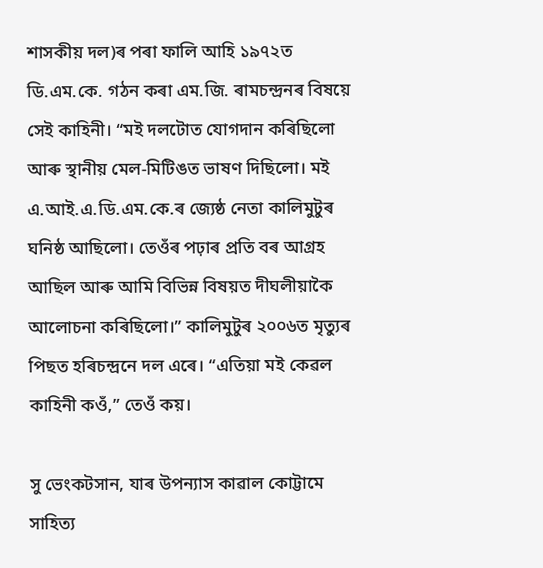শাসকীয় দল)ৰ পৰা ফালি আহি ১৯৭২ত ডি.এম.কে. গঠন কৰা এম.জি. ৰামচন্দ্ৰনৰ বিষয়ে সেই কাহিনী। “মই দলটোত যোগদান কৰিছিলো আৰু স্থানীয় মেল-মিটিঙত ভাষণ দিছিলো। মই এ.আই.এ.ডি.এম.কে.ৰ জ্যেষ্ঠ নেতা কালিমুটুৰ ঘনিষ্ঠ আছিলো। তেওঁৰ পঢ়াৰ প্ৰতি বৰ আগ্ৰহ আছিল আৰু আমি বিভিন্ন বিষয়ত দীঘলীয়াকৈ আলোচনা কৰিছিলো।” কালিমুটুৰ ২০০৬ত মৃত্যুৰ পিছত হৰিচন্দ্ৰনে দল এৰে। “এতিয়া মই কেৱল কাহিনী কওঁ,” তেওঁ কয়।

সু ভেংকটসান, যাৰ উপন্যাস কাৱাল কোট্টামে সাহিত্য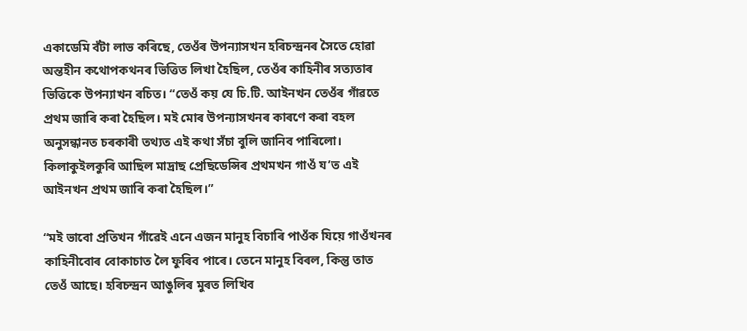একাডেমি বঁটা লাভ কৰিছে, তেওঁৰ উপন্যাসখন হৰিচন্দ্ৰনৰ সৈতে হোৱা অন্তহীন কথোপকথনৰ ভিত্তিত লিখা হৈছিল, তেওঁৰ কাহিনীৰ সত্যতাৰ ভিত্তিকে উপন্যাখন ৰচিত। “তেওঁ কয় যে চি.টি. আইনখন তেওঁৰ গাঁৱতে প্ৰথম জাৰি কৰা হৈছিল। মই মোৰ উপন্যাসখনৰ কাৰণে কৰা বহল অনুসন্ধানত চৰকাৰী তথ্যত এই কথা সঁচা বুলি জানিব পাৰিলো। কিলাকুইলকুৰি আছিল মাদ্ৰাছ প্ৰেছিডেন্সিৰ প্ৰথমখন গাওঁ য’ত এই আইনখন প্ৰথম জাৰি কৰা হৈছিল।”

“মই ভাবো প্ৰতিখন গাঁৱেই এনে এজন মানুহ বিচাৰি পাওঁক যিয়ে গাওঁখনৰ কাহিনীবোৰ বোকাচাত লৈ ফুৰিব পাৰে। তেনে মানুহ বিৰল, কিন্তু তাত তেওঁ আছে। হৰিচন্দ্ৰন আঙুলিৰ মুৰত লিখিব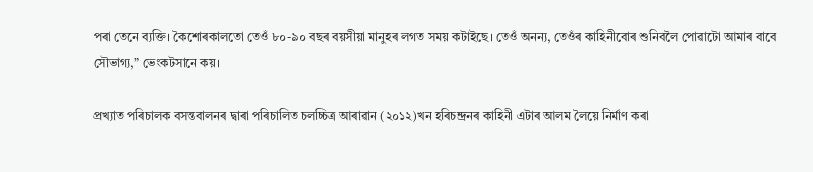পৰা তেনে ব্যক্তি। কৈশোৰকালতো তেওঁ ৮০-৯০ বছৰ বয়সীয়া মানুহৰ লগত সময় কটাইছে। তেওঁ অনন্য, তেওঁৰ কাহিনীবোৰ শুনিবলৈ পোৱাটো আমাৰ বাবে সৌভাগ্য,” ভেংকটসানে কয়।

প্ৰখ্যাত পৰিচালক বসন্তবালনৰ দ্বাৰা পৰিচালিত চলচ্চিত্ৰ আৰাৱান (২০১২)খন হৰিচন্দ্ৰনৰ কাহিনী এটাৰ আলম লৈয়ে নিৰ্মাণ কৰা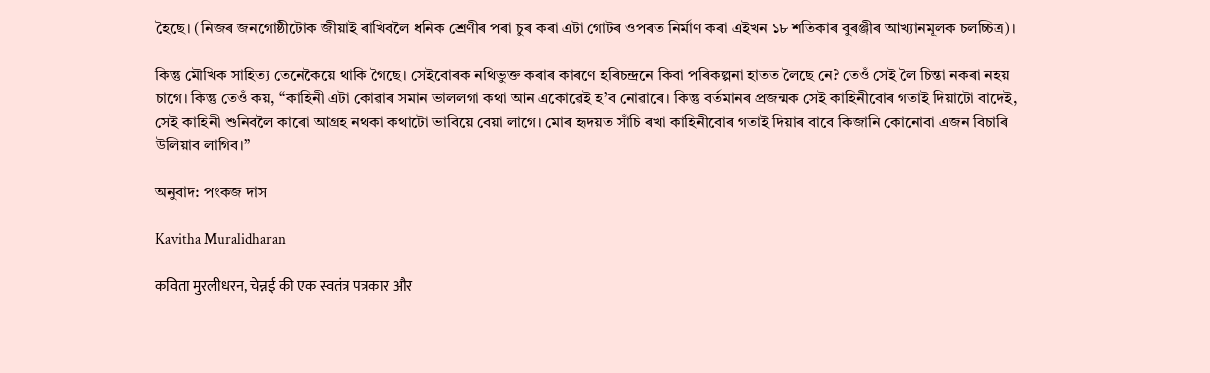হৈছে। (নিজৰ জনগোষ্ঠীটোক জীয়াই ৰাখিবলৈ ধনিক শ্ৰেণীৰ পৰা চুৰ কৰা এটা গোটৰ ওপৰত নিৰ্মাণ কৰা এইখন ১৮ শতিকাৰ বুৰঞ্জীৰ আখ্যানমূলক চলচ্চিত্ৰ)।

কিন্তু মৌখিক সাহিত্য তেনেকৈয়ে থাকি গৈছে। সেইবোৰক নথিভুক্ত কৰাৰ কাৰণে হৰিচন্দ্ৰনে কিবা পৰিকল্পনা হাতত লৈছে নে? তেওঁ সেই লৈ চিন্তা নকৰা নহয় চাগে। কিন্তু তেওঁ কয়, “কাহিনী এটা কোৱাৰ সমান ভাললগা কথা আন একোৱেই হ’ব নোৱাৰে। কিন্তু বৰ্তমানৰ প্ৰজন্মক সেই কাহিনীবোৰ গতাই দিয়াটো বাদেই, সেই কাহিনী শুনিবলৈ কাৰো আগ্ৰহ নথকা কথাটো ভাবিয়ে বেয়া লাগে। মোৰ হৃদয়ত সাঁচি ৰখা কাহিনীবোৰ গতাই দিয়াৰ বাবে কিজানি কোনোবা এজন বিচাৰি উলিয়াব লাগিব।”

অনুবাদ: পংকজ দাস

Kavitha Muralidharan

कविता मुरलीधरन, चेन्नई की एक स्वतंत्र पत्रकार और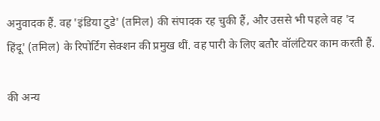अनुवादक हैं. वह 'इंडिया टुडे' (तमिल) की संपादक रह चुकी हैं, और उससे भी पहले वह 'द हिंदू' (तमिल) के रिपोर्टिंग सेक्शन की प्रमुख थीं. वह पारी के लिए बतौर वॉलंटियर काम करती हैं.

की अन्य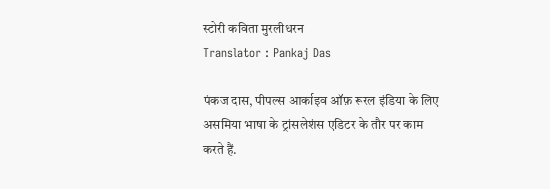स्टोरी कविता मुरलीधरन
Translator : Pankaj Das

पंकज दास, पीपल्स आर्काइव ऑफ़ रूरल इंडिया के लिए असमिया भाषा के ट्रांसलेशंस एडिटर के तौर पर काम करते हैं.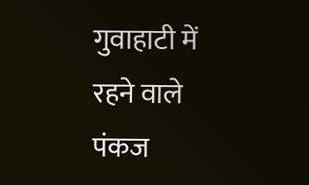गुवाहाटी में रहने वाले पंकज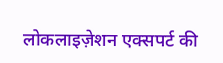लोकलाइज़ेशन एक्सपर्ट की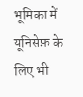भूमिका में यूनिसेफ़ के लिए भी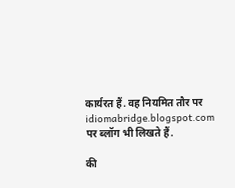कार्यरत हैं. वह नियमित तौर पर idiomabridge.blogspot.com पर ब्लॉग भी लिखते हैं.

की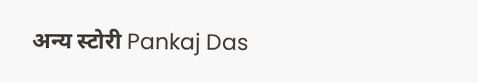अन्य स्टोरी Pankaj Das